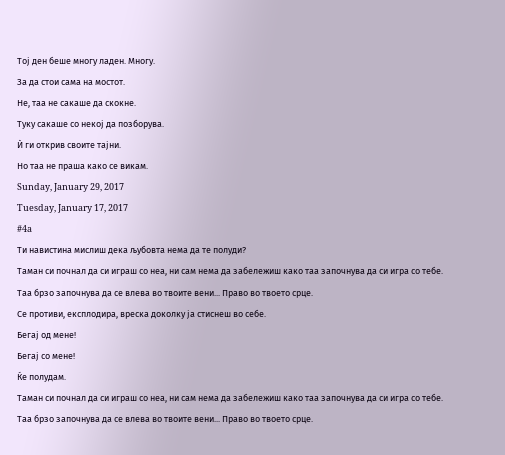Тој ден беше многу ладен. Многу.
За да стои сама на мостот.
Не, таа не сакаше да скокне.
Туку сакаше со некој да позборува.
Ѝ ги открив своите тајни.
Но таа не праша како се викам.
Sunday, January 29, 2017
Tuesday, January 17, 2017
#4a
Ти навистина мислиш дека љубовта нема да те полуди?
Таман си почнал да си играш со неа, ни сам нема да забележиш како таа започнува да си игра со тебе.
Таа брзо започнува да се влева во твоите вени... Право во твоето срце.
Се противи, експлодира, вреска доколку ја стиснеш во себе.
Бегај од мене!
Бегај со мене!
Ќе полудам.
Таман си почнал да си играш со неа, ни сам нема да забележиш како таа започнува да си игра со тебе.
Таа брзо започнува да се влева во твоите вени... Право во твоето срце.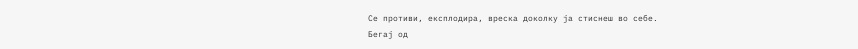Се противи, експлодира, вреска доколку ја стиснеш во себе.
Бегај од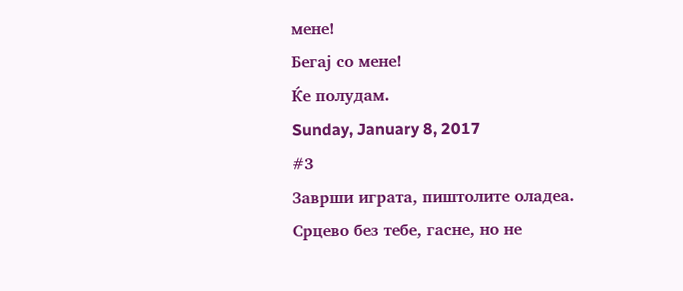мене!
Бегај со мене!
Ќе полудам.
Sunday, January 8, 2017
#3
Заврши играта, пиштолите оладеа.
Срцево без тебе, гасне, но не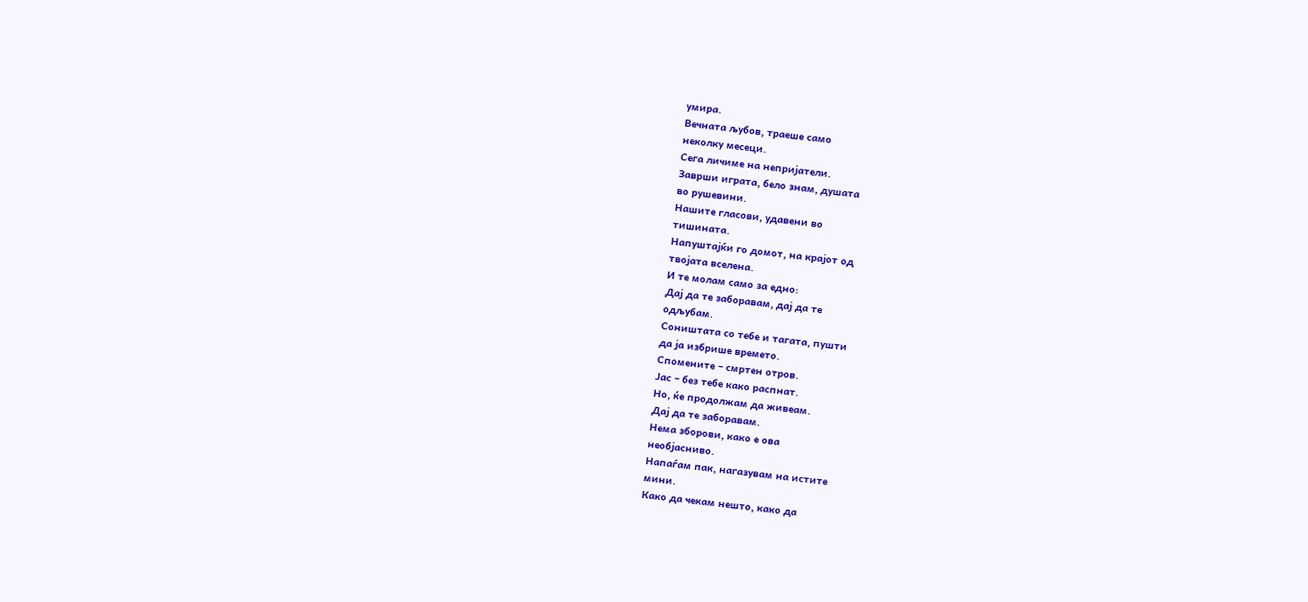умира.
Вечната љубов, траеше само
неколку месеци.
Сега личиме на непријатели.
Заврши играта, бело знам, душата
во рушевини.
Нашите гласови, удавени во
тишината.
Напуштајќи го домот, на крајот од
твојата вселена.
И те молам само за едно:
Дај да те заборавам, дај да те
одљубам.
Соништата со тебе и тагата, пушти
да ја избрише времето.
Спомените – смртен отров.
Јас – без тебе како распнат.
Но, ќе продолжам да живеам.
Дај да те заборавам.
Нема зборови, како е ова
необјасниво.
Напаѓам пак, нагазувам на истите
мини.
Како да чекам нешто, како да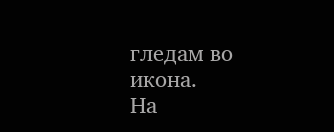гледам во икона.
На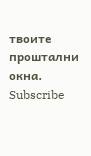твоите проштални окна.
Subscribe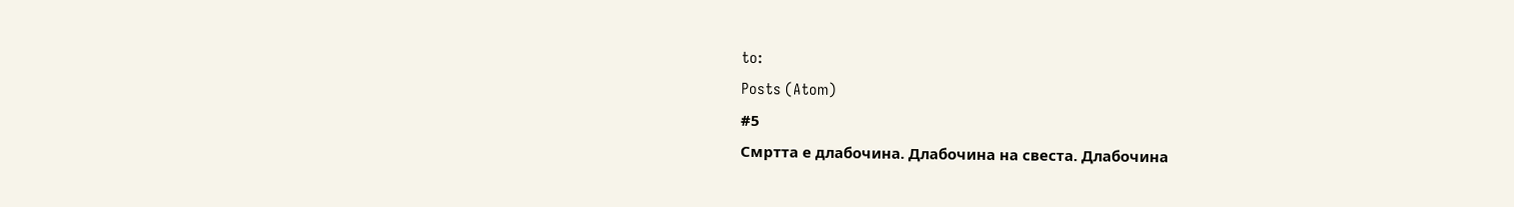to:
Posts (Atom)
#5
Смртта е длабочина. Длабочина на свеста. Длабочина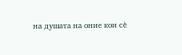на душата на оние кои сè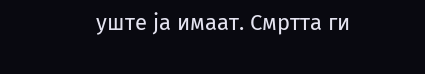уште ја имаат. Смртта ги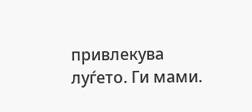привлекува луѓето. Ги мами.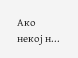Ако некој н...